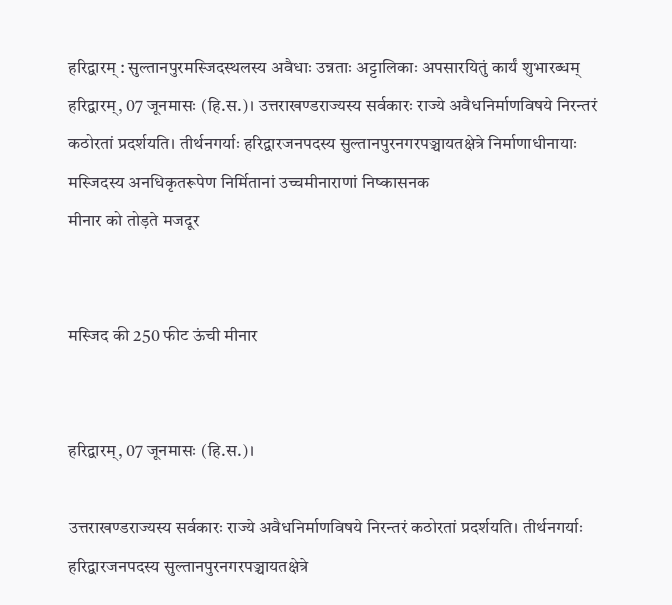हरिद्वारम् : सुल्तानपुरमस्जिदस्थलस्य अवैधाः उन्नताः अट्टालिकाः अपसारयितुं कार्यं शुभारब्धम्
हरिद्वारम्, 07 जूनमासः (हि.स.)। उत्तराखण्डराज्यस्य सर्वकारः राज्ये अवैधनिर्माणविषये निरन्तरं कठोरतां प्रदर्शयति। तीर्थनगर्याः हरिद्वारजनपदस्य सुल्तानपुरनगरपञ्चायतक्षेत्रे निर्माणाधीनायाः मस्जिदस्य अनधिकृतरूपेण निर्मितानां उच्चमीनाराणां निष्कासनक
मीनार को तोड़ते मजदूर


मस्जिद की 250 फीट ऊंची मीनार


हरिद्वारम्, 07 जूनमासः (हि.स.)।

उत्तराखण्डराज्यस्य सर्वकारः राज्ये अवैधनिर्माणविषये निरन्तरं कठोरतां प्रदर्शयति। तीर्थनगर्याः हरिद्वारजनपदस्य सुल्तानपुरनगरपञ्चायतक्षेत्रे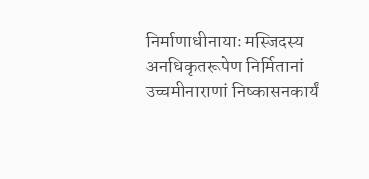निर्माणाधीनायाः मस्जिदस्य अनधिकृतरूपेण निर्मितानां उच्चमीनाराणां निष्कासनकार्यं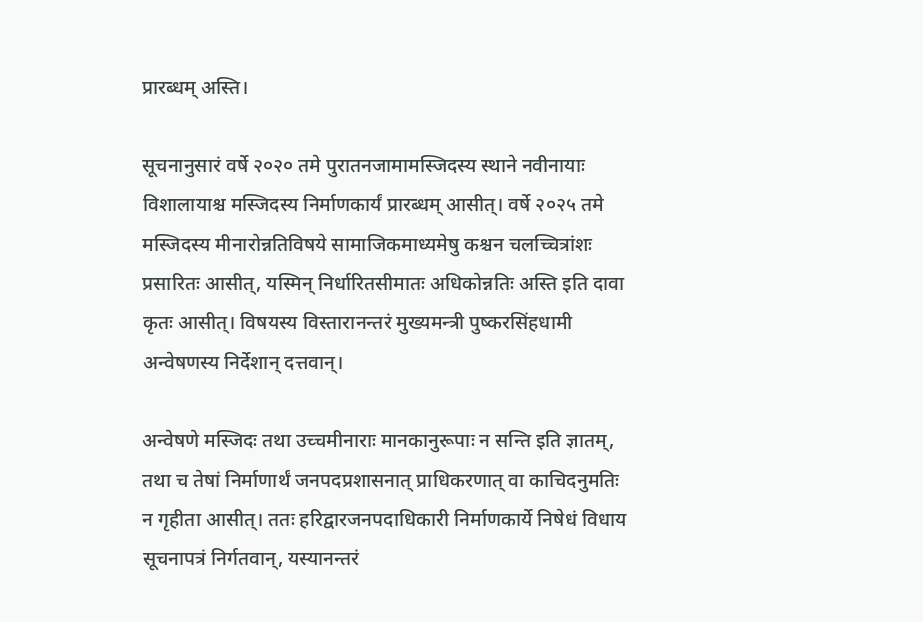प्रारब्धम् अस्ति।

सूचनानुसारं वर्षे २०२० तमे पुरातनजामामस्जिदस्य स्थाने नवीनायाः विशालायाश्च मस्जिदस्य निर्माणकार्यं प्रारब्धम् आसीत्। वर्षे २०२५ तमे मस्जिदस्य मीनारोन्नतिविषये सामाजिकमाध्यमेषु कश्चन चलच्चित्रांशः प्रसारितः आसीत्, यस्मिन् निर्धारितसीमातः अधिकोन्नतिः अस्ति इति दावा कृतः आसीत्। विषयस्य विस्तारानन्तरं मुख्यमन्त्री पुष्करसिंहधामी अन्वेषणस्य निर्देशान् दत्तवान्।

अन्वेषणे मस्जिदः तथा उच्चमीनाराः मानकानुरूपाः न सन्ति इति ज्ञातम्, तथा च तेषां निर्माणार्थं जनपदप्रशासनात् प्राधिकरणात् वा काचिदनुमतिः न गृहीता आसीत्। ततः हरिद्वारजनपदाधिकारी निर्माणकार्ये निषेधं विधाय सूचनापत्रं निर्गतवान्, यस्यानन्तरं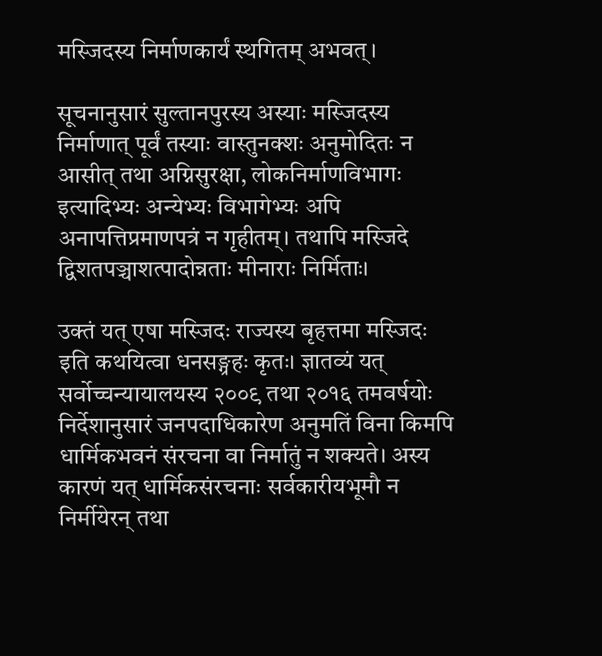मस्जिदस्य निर्माणकार्यं स्थगितम् अभवत्।

सूचनानुसारं सुल्तानपुरस्य अस्याः मस्जिदस्य निर्माणात् पूर्वं तस्याः वास्तुनक्शः अनुमोदितः न आसीत् तथा अग्निसुरक्षा, लोकनिर्माणविभागः इत्यादिभ्यः अन्येभ्यः विभागेभ्यः अपि अनापत्तिप्रमाणपत्रं न गृहीतम्। तथापि मस्जिदे द्विशतपञ्चाशत्पादोन्नताः मीनाराः निर्मिताः।

उक्तं यत् एषा मस्जिदः राज्यस्य बृहत्तमा मस्जिदः इति कथयित्वा धनसङ्ग्रहः कृतः। ज्ञातव्यं यत् सर्वोच्चन्यायालयस्य २००९ तथा २०१६ तमवर्षयोः निर्देशानुसारं जनपदाधिकारेण अनुमतिं विना किमपि धार्मिकभवनं संरचना वा निर्मातुं न शक्यते। अस्य कारणं यत् धार्मिकसंरचनाः सर्वकारीयभूमौ न निर्मीयेरन् तथा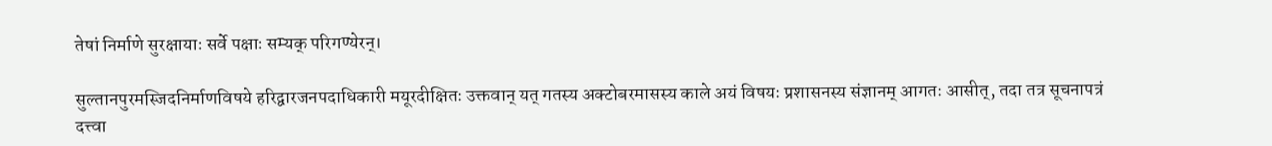तेषां निर्माणे सुरक्षायाः सर्वे पक्षाः सम्यक् परिगण्येरन्।

सुल्तानपुरमस्जिदनिर्माणविषये हरिद्वारजनपदाधिकारी मयूरदीक्षितः उक्तवान् यत् गतस्य अक्टोबरमासस्य काले अयं विषयः प्रशासनस्य संज्ञानम् आगतः आसीत्, तदा तत्र सूचनापत्रं दत्त्वा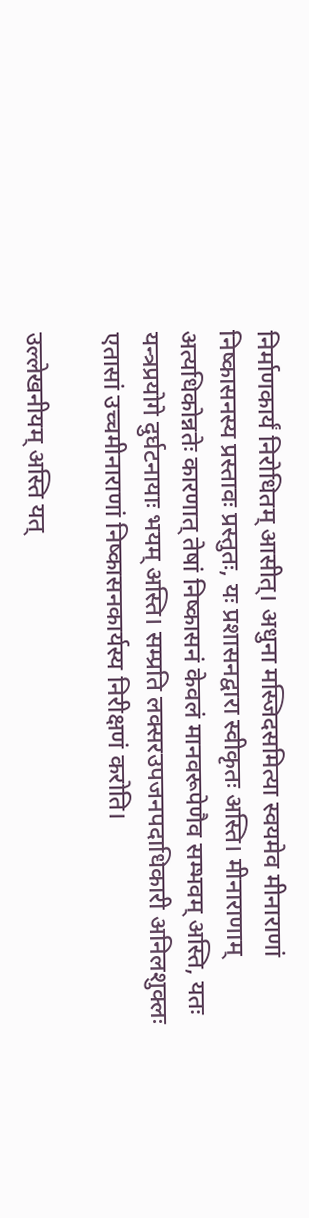निर्माणकार्यं निरोधितम् आसीत्। अधुना मस्जिदसमित्या स्वयमेव मीनाराणां निष्कासनस्य प्रस्तावः प्रस्तुतः, यः प्रशासनद्वारा स्वीकृतः अस्ति। मीनाराणाम् अत्यधिकोन्नतेः कारणात् तेषां निष्कासनं केवलं मानवरूपेणैव सम्भवम् अस्ति, यतः यन्त्रप्रयोगे दुर्घटनायाः भयम् अस्ति। सम्प्रति लक्सरउपजनपदाधिकारी अनिलशुक्लः एतासां उच्चमीनाराणां निष्कासनकार्यस्य निरीक्षणं करोति।

उल्लेखनीयम् अस्ति यत्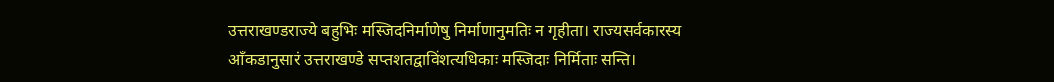उत्तराखण्डराज्ये बहुभिः मस्जिदनिर्माणेषु निर्माणानुमतिः न गृहीता। राज्यसर्वकारस्य आँकडानुसारं उत्तराखण्डे सप्तशतद्वाविंशत्यधिकाः मस्जिदाः निर्मिताः सन्ति।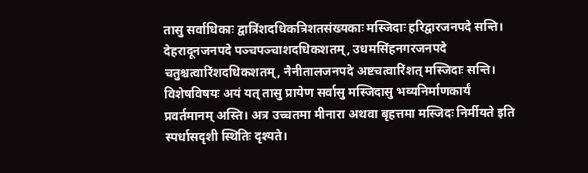तासु सर्वाधिकाः द्वात्रिंशदधिकत्रिशतसंख्यकाः मस्जिदाः हरिद्वारजनपदे सन्ति। देहरादूनजनपदे पञ्चपञ्चाशदधिकशतम्, उधमसिंहनगरजनपदे चतुश्चत्वारिंशदधिकशतम्, नैनीतालजनपदे अष्टचत्वारिंशत् मस्जिदाः सन्ति। विशेषविषयः अयं यत् तासु प्रायेण सर्वासु मस्जिदासु भव्यनिर्माणकार्यं प्रवर्तमानम् अस्ति। अत्र उच्चतमा मीनारा अथवा बृहत्तमा मस्जिदः निर्मीयते इति स्पर्धासदृशी स्थितिः दृश्यते।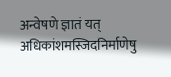अन्वेषणे ज्ञातं यत् अधिकांशमस्जिदनिर्माणेषु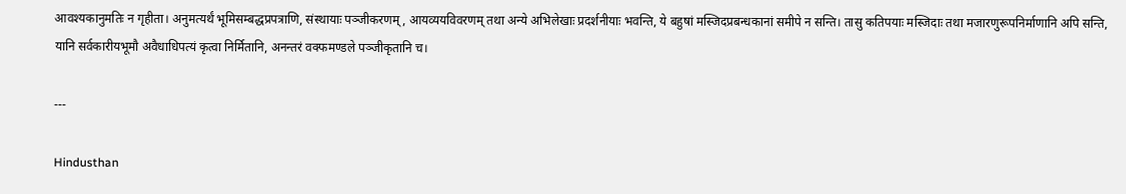आवश्यकानुमतिः न गृहीता। अनुमत्यर्थं भूमिसम्बद्धप्रपत्राणि, संस्थायाः पञ्जीकरणम्, आयव्ययविवरणम् तथा अन्ये अभिलेखाः प्रदर्शनीयाः भवन्ति, ये बहुषां मस्जिदप्रबन्धकानां समीपे न सन्ति। तासु कतिपयाः मस्जिदाः तथा मजारणुरूपनिर्माणानि अपि सन्ति, यानि सर्वकारीयभूमौ अवैधाधिपत्यं कृत्वा निर्मितानि, अनन्तरं वक्फमण्डले पञ्जीकृतानि च।

---

Hindusthan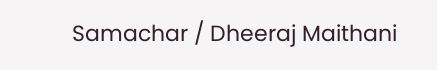Samachar / Dheeraj Maithani